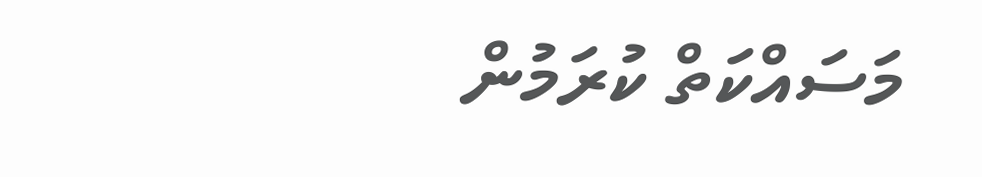މަސައްކަތް ކުރަމުން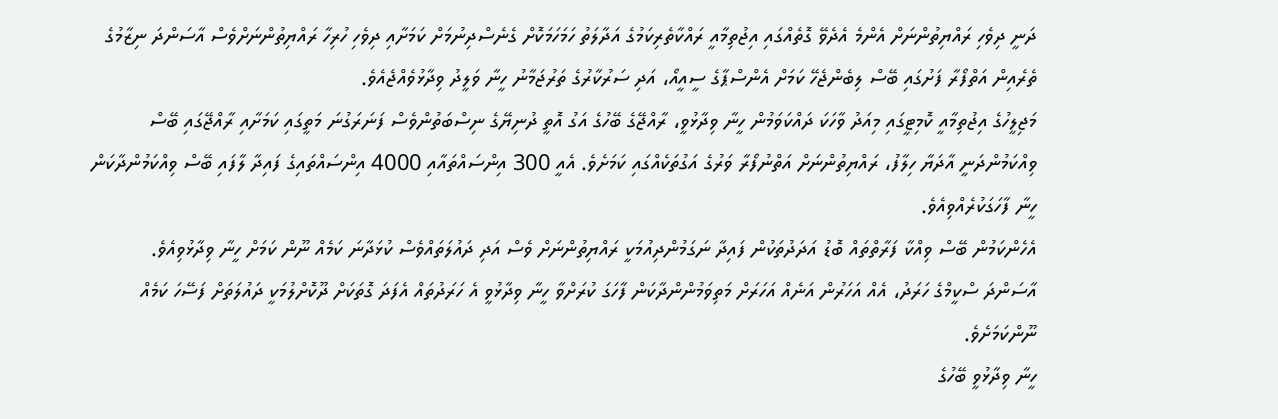ދަނީ ދިވެހި ރައްޔިތުންނަށް އެންމެ އެދެވޭ ގޮތެއްގައި އިޖުތިމާއީ ރައްކާތެރިކަމުގެ އަދާލަތު ހަމަހަމަކޮށް ގެނެސްދިނުމަށް ކަމަށާއި ދިވެހި ހުރިހާ ރައްޔިތުންނަށްވެސް އާސަންދަ ނިޒާމުގެ ތެރެއިން އަތްފޯރާ ފަށުގައި ބޭސް ލިބެންޖެހޭ ކަމަށް އެންސްޕާގެ ސީއީއޯ، އަދި ސަރުކާރުގެ ތަރުޖަމާނު ހީނާ ވަލީދު ވިދާޅުވެއްޖެއެވެ.
މަޖިލީހުގެ އިޖުތިމާއީ ކޮމިޓީގައި މިއަދު ވާހަކަ ދައްކަވަމުން ހީނާ ވިދާޅުވީ، ރާއްޖޭގެ ބޭހުގެ އަގު އޮތީ ދުނިޔޭގެ ނިސްބަތުންވެސް ފަނަރަގުނަ މަތީގައި ކަމަށާއި ރާއްޖޭގައި ބޭސް ވިއްކަމުންދަނީ އާދަޔާ ހިލާފު، ރައްޔިތުންނަށް އަތްނުފޯރާ ވަރުގެ އަގުތަކެއްގައި ކަމަށެވެ. އެއީ 300 އިންސައްތައާއި 4000 އިންސައްތައިގެ ފައިދާ ލާފައި ބޭސް ވިއްކަމުންދާކަން ހީނާ ފާހަގަކުރެއްވިއެވެ.
އެހެންކަމުން ބޭސް ވިއްކާ ފަރާތްތައް ބޮޑު އަދަދުތަކުން ފައިދާ ނަގަމުންދިއުމަކީ ރައްޔިތުންނަށް ވެސް އަދި ދައުލަތައްވެސް ކުޅަދާނަ ކަމެއް ނޫން ކަމަށް ހީނާ ވިދާޅުވިއެވެ.
އާސަންދަ ސްކީމްގެ ހަރަދު، އެއް އަހަރުން އަނެއް އަހަރަށް މަތިވަމުންންދާކަން ފާހަގަ ކުރަށްވާ ހީނާ ވިދާޅުވީ އެ ހަރަދުތައް އެފަދަ ގޮތަކަށް ދޫކޮށްލުމަކީ ދައުލަތަށް ފަސޭހަ ކަމެއް ނޫންކަމަށެވެ.
ހީނާ ވިދާޅުވީ ބޭހުގެ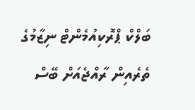ބަލްކް ޕްރޮކިއުމެންޓް ނިޒާމުގެ ތެރެއިން ރާއްޖެއަށް ބޭސް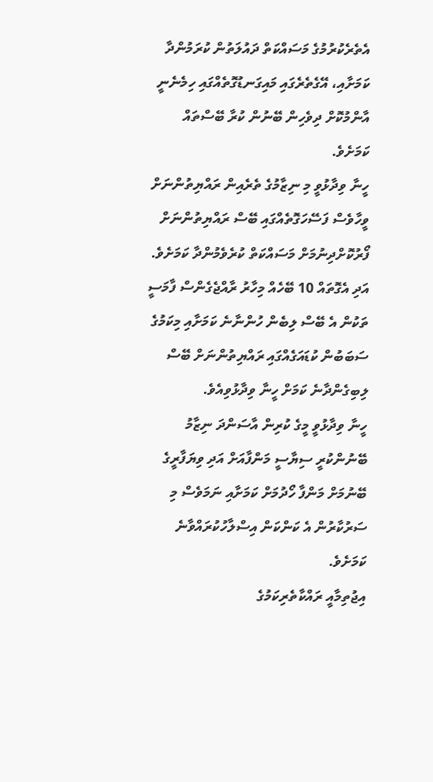އެތެރެކުރުމުގެ މަސައްކަތް ދައުލަތުން ކުރަމުންދާ ކަމަށާއި، އޭގެތެރެގައި މައިގަނޑުގޮތެއްގައި ހިމެނެނީ އާންމުކޮށް ދިވެހިން ބޭނުން ކުރާ ބޭސްތައް ކަމަށެވެ.
ހީނާ ވިދާޅުވީ މި ނިޒާމުގެ ތެރެއިން ރައްޔިތުންނަށް ވީހާވެސް ފަސޭހަގޮތެއްގައި ބޭސް ރައްޔިތުންނަށް ފޯރުކޮށްދިނުމަށް މަސައްކަތް ކުރެވެމުންދާ ކަމަށެވެ. އަދި އެގޮތައް 10 ބޭހެއް މިހާރު ރާއްޖެގެންސް ފާމަސީ ތަކުން އެ ބޭސް ލިބެން ހުންނާނެ ކަމަށާއި މިކަމުގެ ސަބަބުން ކުޑައަގެއްގައި ރައްޔިތުންނަށް ބޭސް ލިބިގެންދާނެ ކަމަށް ހީނާ ވިދާޅުވިއެވެ.
ހީނާ ވިދާޅުވީ މީގެ ކުރިން އާސަންދަ ނިޒާމު ބޭނުންކުރީ ސިޔާސީ މަންފާއަށް އަދި ވިޔަފާރީގެ ބޭނުމަށް މަންފާ ހޯދުމަށް ކަމަށާއި ނަމަވެސް މި ސަރުކާރުން އެ ކަންކަން އިސްލާހުކުރައްވާނެ ކަމަށެވެ.
އިޖުތިމާއީ ރައްކާތެރިކަމުގެ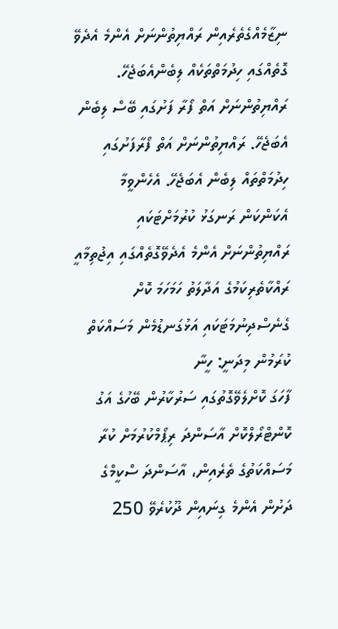ނިޒާމެއްގެތެރެއިން ރައްޔިތުންނަށް އެންމެ އެދެވޭ ގޮތެއްގައި ހިދުމަތްތަކެއް ލިބެންއެބަޖެހޭ. ރައްޔިތުންނަށް އަތް ފޯރާ ފަށުގައި ބޭސް ލިބެން އެބަޖެހޭ. ރައްޔިތުންނަށް އަތް ފޯރާފަށުގައި ހިދުމަތްތައް ލިބެން އެބަޖެހޭ. އެހެންވީމާ އެކަންކަން ރަނގަޅު ކުރުމަށްޓަކައި ރައްޔިތުންނަށް އެންމެ އެދެވޭގޮތެއްގައި އިޖުތިމާއީ ރައްކާތެރިކަމުގެ އަދާލަތު ހަމަހަމަ ކޮށް ގެނެސްދިނުމަޓަކައި އަޅުގަނޑުމެން މަސައްކަތް ކުރަމުން މިދަނީ: ހީނާ
ފާހަގަ ކޮށްލެވޭގޮތުގައި ސަރުކާރުން ބޭހުގެ އަގު ކޮންޓްރޯލްކޮށް އާސަންދަ ރިޕޯމްކުރުމަށް ކުރާ މަސައްކަތުގެ ތެރެއިން، އާސަންދަ ސްކީމްގެ ދަށުން އެންމެ ގިނައިން ދޫކުރެވޭ 250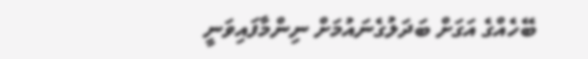ބޭހެއްގެ އަގަށް ބަދަލުގެނައުމަށް ނިންމާފައިވަނީ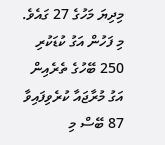މިދިޔަ މަހުގެ 27 ގައެވެ.
މި ފަހުން އަގު ކުޑަކުރި 250 ބޭހުގެ ތެރެއިން އަގު މުރާޖައާ ކުރެވިފައިވާ 87 ބޭސް މި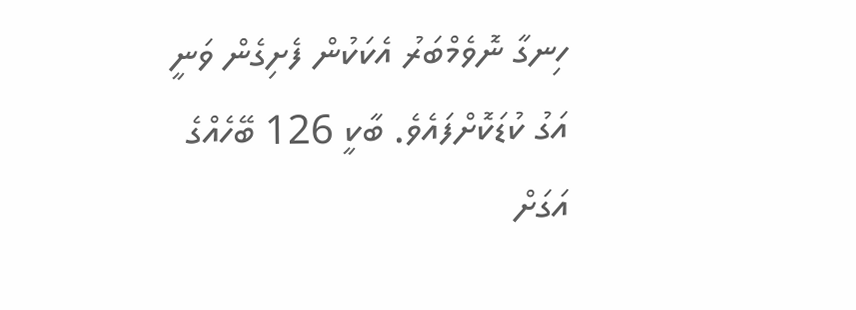ހިނގާ ނޮވެމްބަރު އެކަކުން ފެށިގެން ވަނީ އަގު ކުޑަކޮށްފައެވެ. ބާކީ 126 ބޭހެއްގެ އަގަށް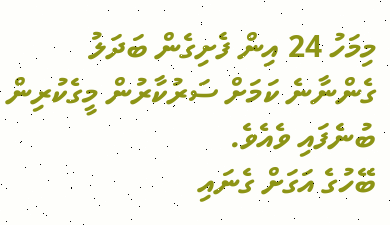މިމަހު 24 އިން ފެށިގެން ބަދަލު ގެންނާނެ ކަމަށް ސަރުކާރުން މީގެކުރިން ބުނެފައި ވެއެވެ.
ބޭހުގެ އަގަށް ގެނައި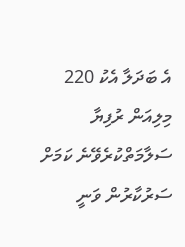އެ ބަދަލާ އެކު 220 މިލިއަން ރުފިޔާ ސަލާމަތްކުރެވޭނެ ކަމަށް ސަރުކާރުން ވަނީ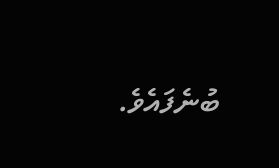ބުނެފައެވެ.